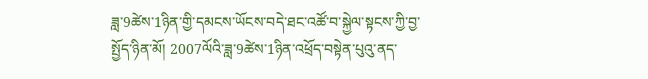ཟླ་9ཚེས་1ཉིན་གྱི་དམངས་ཡོངས་བདེ་ཐང་འཚོ་བ་སྐྱེལ་སྟངས་ཀྱི་བྱ་སྤྱོད་ཉིན་མོ། 2007ལོའི་ཟླ་9ཚེས་1ཉིན་འཕྲོད་བསྟེན་པུའུ་ནད་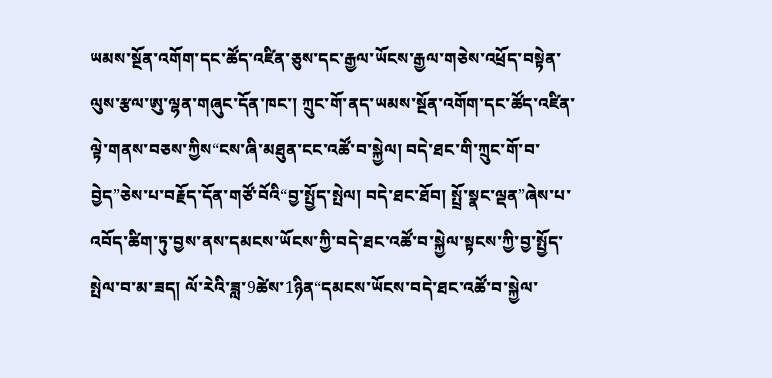ཡམས་སྔོན་འགོག་དང་ཚོད་འཛིན་ཅུས་དང་རྒྱལ་ཡོངས་རྒྱལ་གཅེས་འཕྲོད་བསྟེན་ལུས་རྩལ་ཨུ་ལྷན་གཞུང་དོན་ཁང་། ཀྲུང་གོ་ནད་ཡམས་སྔོན་འགོག་དང་ཚོད་འཛིན་ལྟེ་གནས་བཅས་ཀྱིས“ངས་ཞི་མཐུན་ངང་འཚོ་བ་སྐྱེལ། བདེ་ཐང་གི་ཀྲུང་གོ་བ་བྱེད”ཅེས་པ་བརྗོད་དོན་གཙོ་བོའི“བྱ་སྤྱོད་སྤེལ། བདེ་ཐང་ཐོབ། སྤྲོ་སྣང་ལྡན”ཞེས་པ་འབོད་ཚིག་ཏུ་བྱས་ནས་དམངས་ཡོངས་ཀྱི་བདེ་ཐང་འཚོ་བ་སྐྱེལ་སྟངས་ཀྱི་བྱ་སྤྱོད་སྤེལ་བ་མ་ཟད། ལོ་རེའི་ཟླ་9ཚེས་1ཉིན“དམངས་ཡོངས་བདེ་ཐང་འཚོ་བ་སྐྱེལ་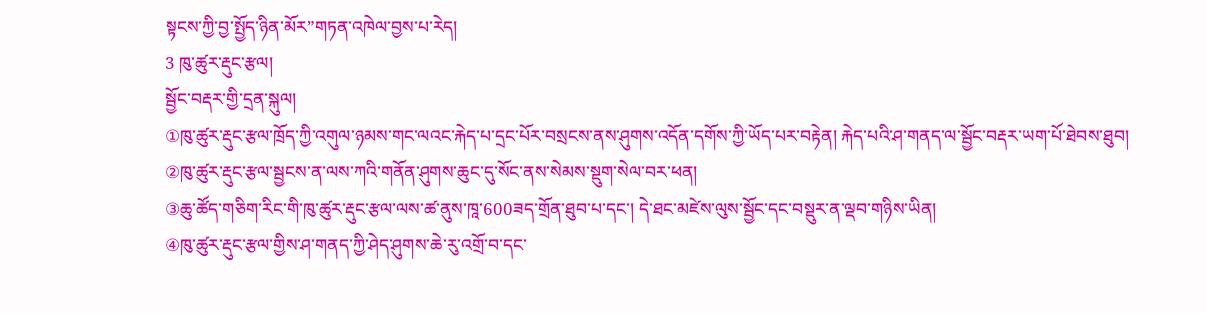སྟངས་ཀྱི་བྱ་སྤྱོད་ཉིན་མོར”གཏན་འཁེལ་བྱས་པ་རེད།
3 ཁུ་ཚུར་རྡུང་རྩལ།
སྦྱོང་བརྡར་གྱི་དྲན་སྐུལ།
①ཁུ་ཚུར་རྡུང་རྩལ་ཁྲོད་ཀྱི་འགུལ་ཉམས་གང་ལའང་རྐེད་པ་དྲང་པོར་བསྲངས་ནས་ཤུགས་འདོན་དགོས་ཀྱི་ཡོད་པར་བརྟེན། རྐེད་པའི་ཤ་གནད་ལ་སྦྱོང་བརྡར་ཡག་པོ་ཐེབས་ཐུབ།
②ཁུ་ཚུར་རྡུང་རྩལ་སྦྱངས་ན་ལས་ཀའི་གནོན་ཤུགས་ཆུང་དུ་སོང་ནས་སེམས་སྡུག་སེལ་བར་ཕན།
③ཆུ་ཚོད་གཅིག་རིང་གི་ཁུ་ཚུར་རྡུང་རྩལ་ལས་ཚ་ནུས་ཁཱ་600ཟད་གྲོན་ཐུབ་པ་དང་། དེ་ཐང་མཛེས་ལུས་སྦྱོང་དང་བསྡུར་ན་ལྡབ་གཉིས་ཡིན།
④ཁུ་ཚུར་རྡུང་རྩལ་གྱིས་ཤ་གནད་ཀྱི་ཤེད་ཤུགས་ཆེ་རུ་འགྲོ་བ་དང་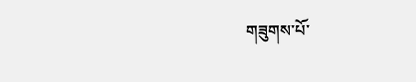གཟུགས་པོ་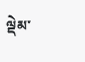ལྡེམ་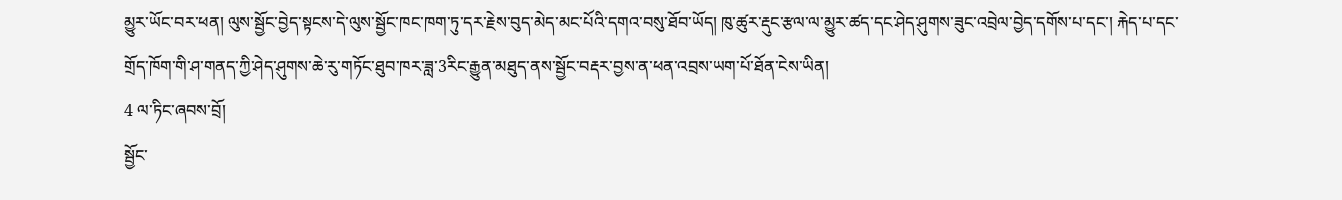མྱུར་ཡོང་བར་ཕན། ལུས་སྦྱོང་བྱེད་སྟངས་དེ་ལུས་སྦྱོང་ཁང་ཁག་ཏུ་དར་རྗེས་བུད་མེད་མང་པོའི་དགའ་བསུ་ཐོབ་ཡོད། ཁུ་ཚུར་རྡུང་རྩལ་ལ་མྱུར་ཚད་དང་ཤེད་ཤུགས་ཟུང་འབྲེལ་བྱེད་དགོས་པ་དང་། རྐེད་པ་དང་གྲོད་ཁོག་གི་ཤ་གནད་ཀྱི་ཤེད་ཤུགས་ཆེ་རུ་གཏོང་ཐུབ་ཁར་ཟླ་3རིང་རྒྱུན་མཐུད་ནས་སྦྱོང་བརྡར་བྱས་ན་ཕན་འབྲས་ཡག་པོ་ཐོན་ངེས་ཡིན།
4 ལ་ཏིང་ཞབས་བྲོ།
སྦྱོང་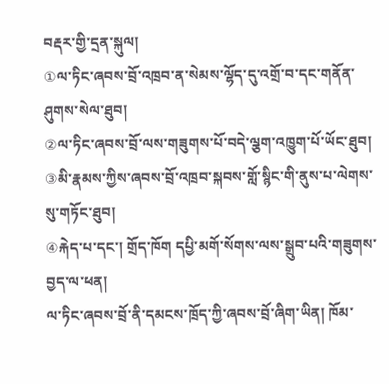བརྡར་གྱི་དྲན་སྐུལ།
①ལ་ཏིང་ཞབས་བྲོ་འཁྲབ་ན་སེམས་ལྷོད་དུ་འགྲོ་བ་དང་གནོན་ཤུགས་སེལ་ཐུབ།
②ལ་ཏིང་ཞབས་བྲོ་ལས་གཟུགས་པོ་བདེ་ལྕག་འཁྱུག་པོ་ཡོང་ཐུབ།
③མི་རྣམས་ཀྱིས་ཞབས་བྲོ་འཁྲབ་སྐབས་གློ་སྙིང་གི་ནུས་པ་ལེགས་སུ་གཏོང་ཐུབ།
④རྐེད་པ་དང་། གྲོད་ཁོག དཔྱི་མགོ་སོགས་ལས་སྒྲུབ་པའི་གཟུགས་བྱད་ལ་ཕན།
ལ་ཏིང་ཞབས་བྲོ་ནི་དམངས་ཁྲོད་ཀྱི་ཞབས་བྲོ་ཞིག་ཡིན། ཁོམ་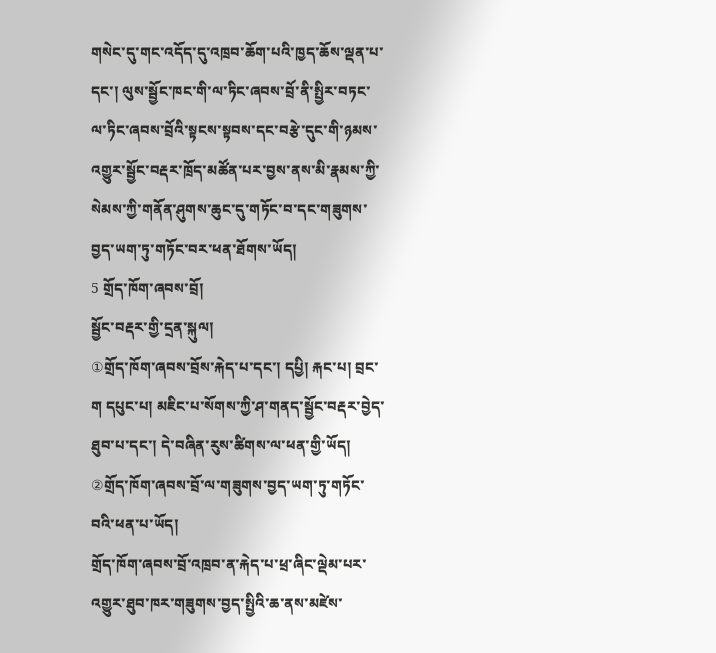གསེང་དུ་གང་འདོད་དུ་འཁྲབ་ཆོག་པའི་ཁྱད་ཆོས་ལྡན་པ་དང་། ལུས་སྦྱོང་ཁང་གི་ལ་ཏིང་ཞབས་བྲོ་ནི་སྤྱིར་བཏང་ལ་ཏིང་ཞབས་བྲོའི་སྟངས་སྟབས་དང་བརྩེ་དུང་གི་ཉམས་འགྱུར་སྦྱོང་བརྡར་ཁྲོད་མཚོན་པར་བྱས་ནས་མི་རྣམས་ཀྱི་སེམས་ཀྱི་གནོན་ཤུགས་ཆུང་དུ་གཏོང་བ་དང་གཟུགས་བྱད་ཡག་ཏུ་གཏོང་བར་ཕན་ཐོགས་ཡོད།
5 གྲོད་ཁོག་ཞབས་བྲོ།
སྦྱོང་བརྡར་གྱི་དྲན་སྐུལ།
①གྲོད་ཁོག་ཞབས་བྲོས་རྐེད་པ་དང་། དཔྱི། རྐང་པ། བྲང་ག དཔུང་པ། མཇིང་པ་སོགས་ཀྱི་ཤ་གནད་སྦྱོང་བརྡར་བྱེད་ཐུབ་པ་དང་། དེ་བཞིན་རུས་ཚིགས་ལ་ཕན་གྱི་ཡོད།
②གྲོད་ཁོག་ཞབས་བྲོ་ལ་གཟུགས་བྱད་ཡག་ཏུ་གཏོང་བའི་ཕན་པ་ཡོད།
གྲོད་ཁོག་ཞབས་བྲོ་འཁྲབ་ན་རྐེད་པ་ཕྲ་ཞིང་ལྡེམ་པར་འགྱུར་ཐུབ་ཁར་གཟུགས་བྱད་སྤྱིའི་ཆ་ནས་མཛེས་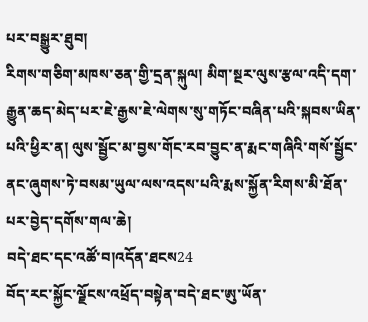པར་བསྒྱུར་ཐུབ།
རིགས་གཅིག་མཁས་ཅན་གྱི་དྲན་སྐུལ། མིག་སྔར་ལུས་རྩལ་འདི་དག་རྒྱུན་ཆད་མེད་པར་ཇེ་རྒྱས་ཇེ་ལེགས་སུ་གཏོང་བཞིན་པའི་སྐབས་ཡིན་པའི་ཕྱིར་ན། ལུས་སྦྱོང་མ་བྱས་གོང་རབ་བྱུང་ན་རྨང་གཞིའི་གསོ་སྦྱོང་ནང་ཞུགས་ཏེ་བསམ་ཡུལ་ལས་འདས་པའི་རྨས་སྐྱོན་རིགས་མི་ཐོན་པར་བྱེད་དགོས་གལ་ཆེ།
བདེ་ཐང་དང་འཚོ་བ།འདོན་ཐངས24
བོད་རང་སྐྱོང་ལྗོངས་འཕྲོད་བསྟེན་བདེ་ཐང་ཨུ་ཡོན་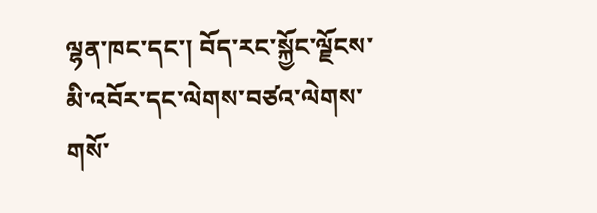ལྷན་ཁང་དང་། བོད་རང་སྐྱོང་ལྗོངས་མི་འབོར་དང་ལེགས་བཙའ་ལེགས་གསོ་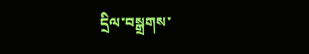དྲིལ་བསྒྲགས་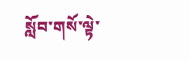སློབ་གསོ་ལྟེ་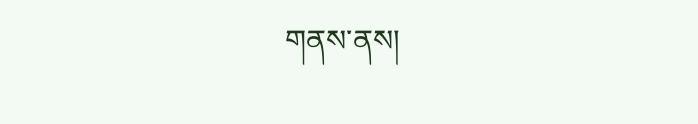གནས་ནས།